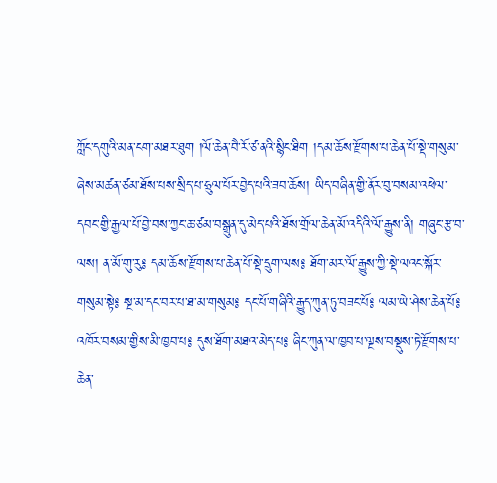ཀློང་དགུའི་མན་ངག་མཐར་ཐུག །ལོ་ཆེན་བཻ་རོ་ཙ་ནའི་སྙིང་ཐིག །དམ་ཆོས་རྫོགས་པ་ཆེན་པོ་སྡེ་གསུམ་ཞེས་མཚན་ཙམ་ཐོས་པས་སྲིད་པ་ཧྲུལ་པོར་བྱེད་པའི་ཟབ་ཆོས། ཡིད་བཞིན་གྱི་ནོར་བུ་བསམ་འཕེལ་དབང་གྱི་རྒྱལ་པོ་བྱེ་བས་ཀྱང་ཆ་ཙམ་བསྒྲུན་དུ་མེད་པའི་ཐོས་གྲོལ་ཆེན་མོ་འདིའི་ལོ་རྒྱུས་ནི། གཞུང་རྩ་བ་ལས། ན་མོ་གུ་རུ༔ དམ་ཆོས་རྫོགས་པ་ཆེན་པོ་སྡེ་དྲུག་ལས༔ ཐོག་མར་ལོ་རྒྱུས་ཀྱི་སྡེ་ལའང་སྐོར་གསུམ་སྟེ༔ སྔ་མ་དང་བར་པ་ཐ་མ་གསུམ༔ དང་པོ་གཞིའི་རྒྱུད་ཀུན་ཏུ་བཟང་པོ༔ ལམ་ཡེ་ཤེས་ཆེན་པོ༔ འཁོར་བསམ་གྱིས་མི་ཁྱབ་པ༔ དུས་ཐོག་མཐའ་མེད་པ༔ ཞིང་ཀུན་ལ་ཁྱབ་པ་ལྔས་བསྡུས་ཏེ་རྫོགས་པ་ཆེན་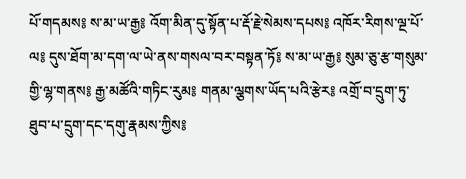པོ་གདམས༔ ས་མ་ཡ་རྒྱ༔ འོག་མིན་དུ་སྟོན་པ་རྡོ་རྗེ་སེམས་དཔས༔ འཁོར་རིགས་ལྔ་པོ་ལ༔ དུས་ཐོག་མ་དག་ལ་ཡེ་ནས་གསལ་བར་བསྟན་ཏོ༔ ས་མ་ཡ་རྒྱ༔ སུམ་ཅུ་རྩ་གསུམ་གྱི་ལྷ་གནས༔ རྒྱ་མཚོའི་གཏིང་རུམ༔ གནམ་ལྕགས་ཡོད་པའི་རྩེར༔ འགྲོ་བ་དྲུག་ཏུ་ཐུབ་པ་དྲུག་དང་དགུ་རྣམས་ཀྱིས༔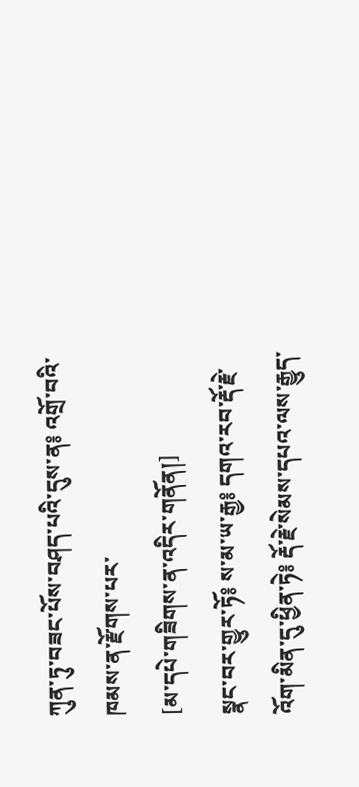ཀུན་ཏུ་བཟང་པོས་བཤད་པའི་དུས་ན༔ འགྲོ་བའི་ཁམས་ན་རྫོགས་པར་
[མ་དཔེ་གཟིགས་ན་འདིར་གནོན།]
སྣང་བར་གྱུར་ཏོ༔ ས་མ་ཡ་རྒྱ༔ དགའ་རབ་རྡོ་རྗེ་འོག་མིན་དུ་ཕྱིན་ཏེ༔ རྡོ་རྗེ་སེམས་དཔའ་ལས་རྒྱུད་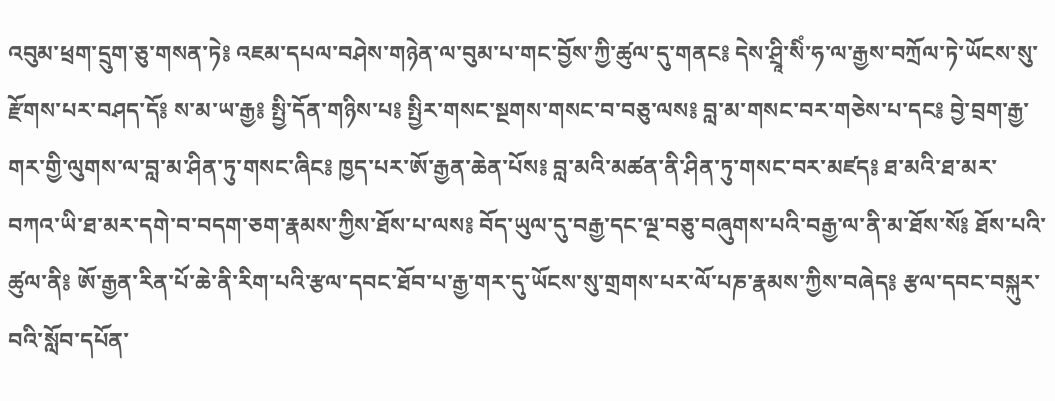འབུམ་ཕྲག་དྲུག་ཅུ་གསན་ཏེ༔ འཇམ་དཔལ་བཤེས་གཉེན་ལ་བུམ་པ་གང་བྱོས་ཀྱི་ཚུལ་དུ་གནང༔ དེས་ཤྲཱི་སིཾ་ཧ་ལ་རྒྱས་བཀྲོལ་ཏེ་ཡོངས་སུ་རྫོགས་པར་བཤད་དོ༔ ས་མ་ཡ་རྒྱ༔ སྤྱི་དོན་གཉིས་པ༔ སྤྱིར་གསང་སྔགས་གསང་བ་བཅུ་ལས༔ བླ་མ་གསང་བར་གཅེས་པ་དང༔ བྱེ་བྲག་རྒྱ་གར་གྱི་ལུགས་ལ་བླ་མ་ཤིན་ཏུ་གསང་ཞིང༔ ཁྱད་པར་ཨོ་རྒྱན་ཆེན་པོས༔ བླ་མའི་མཚན་ནི་ཤིན་ཏུ་གསང་བར་མཛད༔ ཐ་མའི་ཐ་མར་བཀའ་ཡི་ཐ་མར་དགེ་བ་བདག་ཅག་རྣམས་ཀྱིས་ཐོས་པ་ལས༔ བོད་ཡུལ་དུ་བརྒྱ་དང་ལྔ་བཅུ་བཞུགས་པའི་བརྒྱ་ལ་ནི་མ་ཐོས་སོ༔ ཐོས་པའི་ཚུལ་ནི༔ ཨོ་རྒྱན་རིན་པོ་ཆེ་ནི་རིག་པའི་རྩལ་དབང་ཐོབ་པ་རྒྱ་གར་དུ་ཡོངས་སུ་གྲགས་པར་ལོ་པཎ་རྣམས་ཀྱིས་བཞེད༔ རྩལ་དབང་བསྐུར་བའི་སློབ་དཔོན་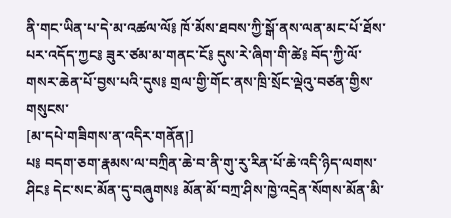ནི་གང་ཡིན་པ་དེ་མ་འཚལ་ལོ༔ ཁོ་མོས་ཐབས་ཀྱི་སྒོ་ནས་ལན་མང་པོ་ཐོས་པར་འདོད་ཀྱང༔ ཟུར་ཙམ་མ་གནང་ངོ༔ དུས་རེ་ཞིག་གི་ཚེ༔ བོད་ཀྱི་ལོ་གསར་ཆེན་པོ་བྱས་པའི་དུས༔ གྲལ་གྱི་གོང་ནས་ཁྲི་སྲོང་ལྡེའུ་བཙན་གྱིས་གསུངས་
[མ་དཔེ་གཟིགས་ན་འདིར་གནོན།]
པ༔ བདག་ཅག་རྣམས་ལ་བཀྲིན་ཆེ་བ་ནི་གུ་རུ་རིན་པོ་ཆེ་འདི་ཉིད་ལགས་ཤིང༔ དེང་སང་མོན་དུ་བཞུགས༔ མོན་མོ་བཀྲ་ཤིས་ཁྱེ་འདྲེན་སོགས་མོན་མི་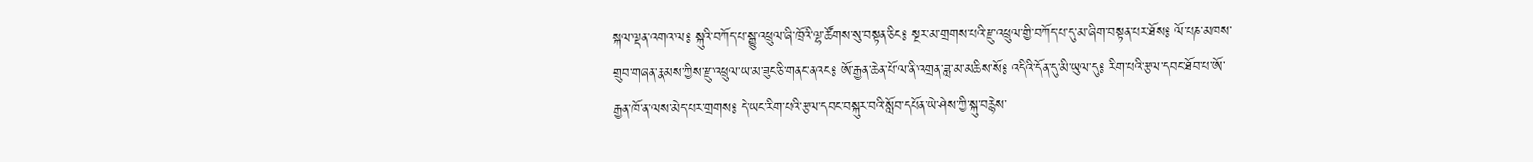སྐལ་ལྡན་འགའ་ལ༔ སྐུའི་བཀོད་པ་སྒྱུ་འཕྲུལ་ཞི་ཁྲོའི་ལྷ་ཚོགས་སུ་བསྟན་ཅིང༔ སྔར་མ་གྲགས་པའི་རྫུ་འཕྲུལ་གྱི་བཀོད་པ་དུ་མ་ཞིག་བསྟན་པར་ཐོས༔ ལོ་པཎ་མཁས་གྲུབ་གཞན་རྣམས་ཀྱིས་རྫུ་འཕྲུལ་ཡ་མ་ཟུང་ཅི་གནང་ནའང༔ ཨོ་རྒྱན་ཆེན་པོ་ལ་ནི་འགྲན་ཟླ་མ་མཆིས་སོ༔ འདིའི་དོན་དུ་མི་ཡུལ་དུ༔ རིག་པའི་རྩལ་དབང་ཐོབ་པ་ཨོ་རྒྱན་ཁོ་ན་ལས་མེད་པར་གྲགས༔ དེ་ཡང་རིག་པའི་རྩལ་དབང་བསྐུར་བའི་སློབ་དཔོན་ཡེ་ཤེས་ཀྱི་སྐུ་བརྙེས་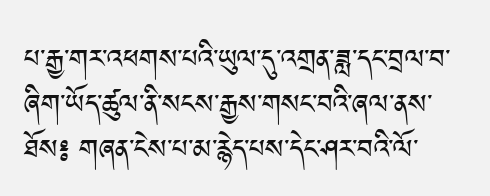པ་རྒྱ་གར་འཕགས་པའི་ཡུལ་དུ་འགྲན་ཟླ་དང་བྲལ་བ་ཞིག་ཡོད་ཚུལ་ནི་སངས་རྒྱས་གསང་བའི་ཞལ་ནས་ཐོས༔ གཞན་ངེས་པ་མ་རྙེད་པས་དེང་ཤར་བའི་ལོ་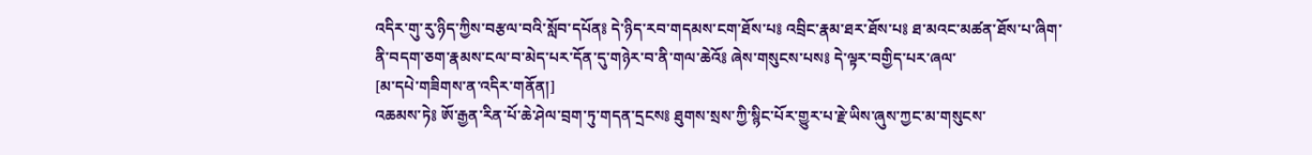འདིར་གུ་རུ་ཉིད་ཀྱིས་བརྩལ་བའི་སློབ་དཔོན༔ དེ་ཉིད་རབ་གདམས་ངག་ཐོས་པ༔ འབྲིང་རྣམ་ཐར་ཐོས་པ༔ ཐ་མའང་མཚན་ཐོས་པ་ཞིག་ནི་བདག་ཅག་རྣམས་ངལ་བ་མེད་པར་དོན་དུ་གཉེར་བ་ནི་གལ་ཆེའོ༔ ཞེས་གསུངས་པས༔ དེ་ལྟར་བགྱིད་པར་ཞལ་
[མ་དཔེ་གཟིགས་ན་འདིར་གནོན།]
འཆམས་ཏེ༔ ཨོ་རྒྱན་རིན་པོ་ཆེ་ཤེལ་བྲག་ཏུ་གདན་དྲངས༔ ཐུགས་སྲས་ཀྱི་སྙིང་པོར་གྱུར་པ་རྗེ་ཡིས་ཞུས་ཀྱང་མ་གསུངས་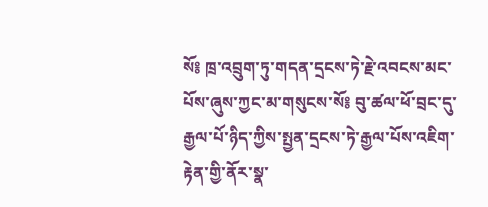སོ༔ ཁྲ་འབྲུག་ཏུ་གདན་དྲངས་ཏེ་རྗེ་འབངས་མང་པོས་ཞུས་ཀྱང་མ་གསུངས་སོ༔ བུ་ཚལ་ཕོ་བྲང་དུ་རྒྱལ་པོ་ཉིད་ཀྱིས་སྤྱན་དྲངས་ཏེ་རྒྱལ་པོས་འཇིག་རྟེན་གྱི་ནོར་སྣ་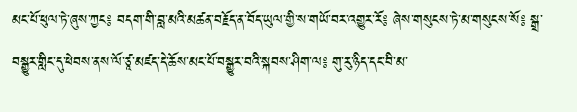མང་པོ་ཕུལ་ཏེ་ཞུས་ཀྱང༔ བདག་གི་བླ་མའི་མཚན་བརྗོད་ན་བོད་ཡུལ་གྱི་ས་གཡོ་བར་འགྱུར་རོ༔ ཞེས་གསུངས་ཏེ་མ་གསུངས་སོ༔ སྒྲ་བསྒྱུར་གླིང་དུ་ཕེབས་ནས་ལོ་ཙཱ་མཛད་དེ་ཆོས་མང་པོ་བསྒྱུར་བའི་སྐབས་ཤིག་ལ༔ གུ་རུ་ཉིད་དང་བི་མ་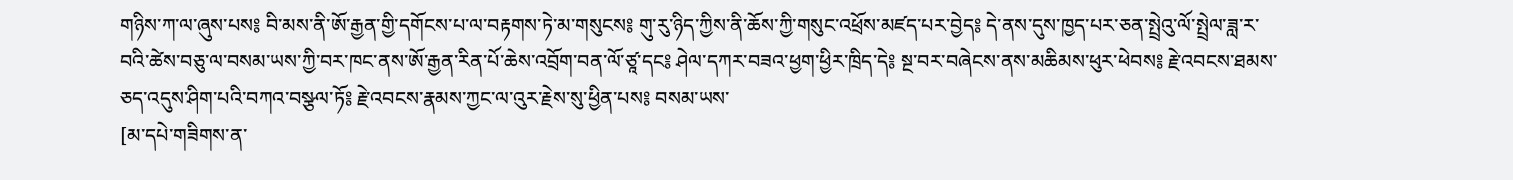གཉིས་ཀ་ལ་ཞུས་པས༔ བི་མས་ནི་ཨོ་རྒྱན་གྱི་དགོངས་པ་ལ་བརྟགས་ཏེ་མ་གསུངས༔ གུ་རུ་ཉིད་ཀྱིས་ནི་ཆོས་ཀྱི་གསུང་འཕྲོས་མཛད་པར་བྱེད༔ དེ་ནས་དུས་ཁྱད་པར་ཅན་སྤྲེའུ་ལོ་སྤྲེལ་ཟླ་ར་བའི་ཚེས་བཅུ་ལ་བསམ་ཡས་ཀྱི་བར་ཁང་ནས་ཨོ་རྒྱན་རིན་པོ་ཆེས་འབྲོག་བན་ལོ་ཙཱ་དང༔ ཤེལ་དཀར་བཟའ་ཕྱག་ཕྱིར་ཁྲིད་དེ༔ སྔ་བར་བཞེངས་ནས་མཆིམས་ཕུར་ཕེབས༔ རྗེ་འབངས་ཐམས་ཅད་འདུས་ཤིག་པའི་བཀའ་བསྩལ་ཏོ༔ རྗེ་འབངས་རྣམས་ཀྱང་ལ་འུར་རྗེས་སུ་ཕྱིན་པས༔ བསམ་ཡས་
[མ་དཔེ་གཟིགས་ན་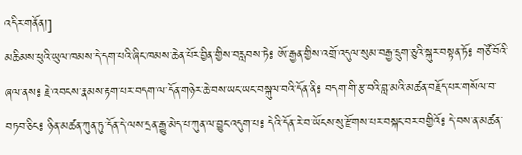འདིར་གནོན།]
མཆིམས་ཕུའི་ཡུལ་ཁམས་དེ་དག་པའི་ཞིང་ཁམས་ཆེན་པོར་བྱིན་གྱིས་བརླབས་ཏེ༔ ཨོ་རྒྱན་གྱིས་འགྲོ་འདུལ་སུམ་བརྒྱ་དྲུག་ཅུའི་སྐུར་བསྟན་ཏོ༔ གཙོ་བོའི་ཞལ་ནས༔ རྗེ་འབངས་རྣམས་རྟག་པར་བདག་ལ་དོན་གཉེར་ཆེ་བས་ཡང་ཡང་བསྐུལ་བའི་དོན་ནི༔ བདག་གི་རྩ་བའི་བླ་མའི་མཚན་བརྗོད་པར་གསོལ་བ་བཏབ་ཅིང༔ ཉིན་མཚན་ཀུན་ཏུ་དོན་དེ་ལས་དྲན་རྒྱུ་མེད་པ་ཀུན་ལ་བྱུང་འདུག་པ༔ དེའི་དོན་རེ་བ་ཡོངས་སུ་རྫོགས་པར་བསྐང་བར་བགྱིའོ༔ དེ་བས་ན་མཚན་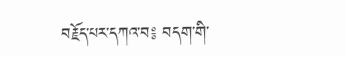བརྗོད་པར་དཀའ་བ༔ བདག་གི་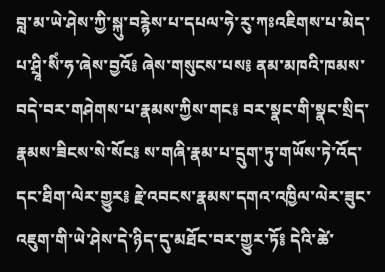བླ་མ་ཡེ་ཤེས་ཀྱི་སྐུ་བརྙེས་པ་དཔལ་ཧེ་རུ་ཀཿའཇིགས་པ་མེད་པ་ཤྲཱི་སིཾ་ཧ་ཞེས་བྱའོ༔ ཞེས་གསུངས་པས༔ ནམ་མཁའི་ཁམས་བདེ་བར་གཤེགས་པ་རྣམས་ཀྱིས་གང༔ བར་སྣང་གི་སྣང་སྲིད་རྣམས་ཟིངས་སེ་སོང༔ ས་གཞི་རྣམ་པ་དྲུག་ཏུ་གཡོས་ཏེ་འོད་དང་ཐིག་ལེར་གྱུར༔ རྗེ་འབངས་རྣམས་དགའ་འཁྱིལ་ལེར་ཟུང་འཇུག་གི་ཡེ་ཤེས་དེ་ཉིད་དུ་མཐོང་བར་གྱུར་ཏོ༔ དེའི་ཚེ་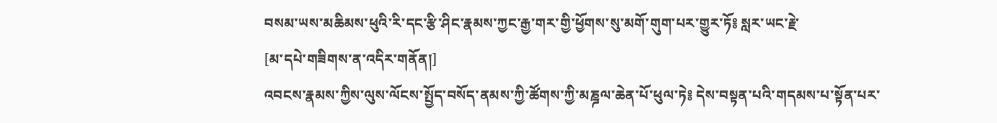བསམ་ཡས་མཆིམས་ཕུའི་རི་དང་རྩི་ཤིང་རྣམས་ཀྱང་རྒྱ་གར་གྱི་ཕྱོགས་སུ་མགོ་གུག་པར་གྱུར་ཏོ༔ སླར་ཡང་རྗེ་
[མ་དཔེ་གཟིགས་ན་འདིར་གནོན།]
འབངས་རྣམས་ཀྱིས་ལུས་ལོངས་སྤྱོད་བསོད་ནམས་ཀྱི་ཚོགས་ཀྱི་མཎྜལ་ཆེན་པོ་ཕུལ་ཏེ༔ དེས་བསྟན་པའི་གདམས་པ་སྟོན་པར་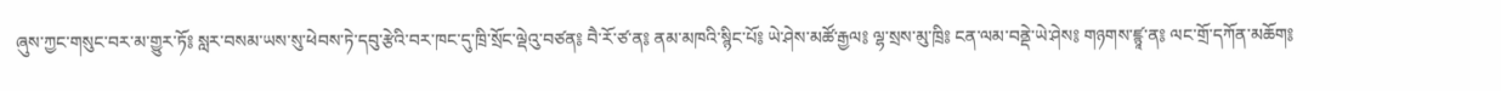ཞུས་ཀྱང་གསུང་བར་མ་གྱུར་ཏོ༔ སླར་བསམ་ཡས་སུ་ཕེབས་ཏེ་དབུ་རྩེའི་བར་ཁང་དུ་ཁྲི་སྲོང་ལྡེའུ་བཙན༔ བཻ་རོ་ཙ་ན༔ ནམ་མཁའི་སྙིང་པོ༔ ཡེ་ཤེས་མཚོ་རྒྱལ༔ ལྷ་སྲས་མུ་ཁྲི༔ ངན་ལམ་བནྡེ་ཡེ་ཤེས༔ གཉགས་ཛྙཱ་ན༔ ལང་གྲོ་དཀོན་མཆོག༔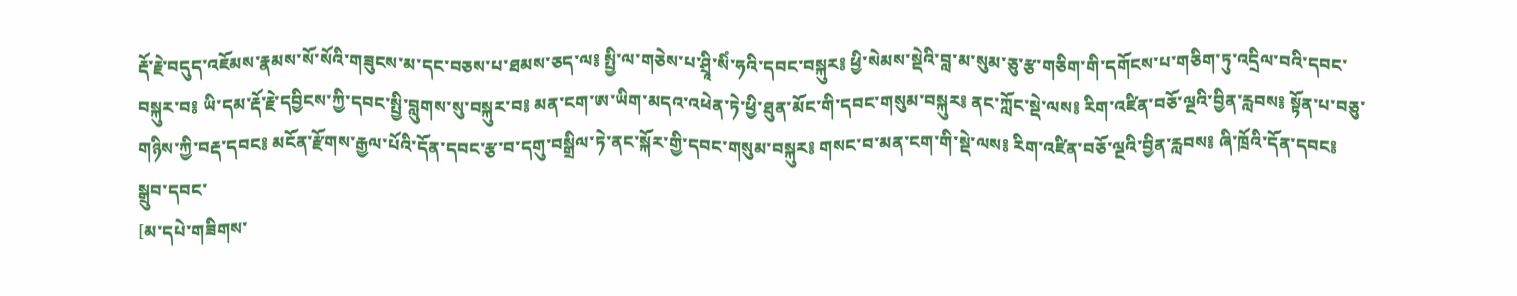རྡོ་རྗེ་བདུད་འཇོམས་རྣམས་སོ་སོའི་གཟུངས་མ་དང་བཅས་པ་ཐམས་ཅད་ལ༔ སྤྱི་ལ་གཅེས་པ་ཤྲཱི་སིཾ་ཧའི་དབང་བསྐུར༔ ཕྱི་སེམས་སྡེའི་བླ་མ་སུམ་ཅུ་རྩ་གཅིག་གི་དགོངས་པ་གཅིག་ཏུ་འདྲིལ་བའི་དབང་བསྐུར་བ༔ ཡི་དམ་རྡོ་རྗེ་དབྱིངས་ཀྱི་དབང་སྤྱི་བླུགས་སུ་བསྐུར་བ༔ མན་ངག་ཨ་ཡིག་མདའ་འཕེན་ཏེ་ཕྱི་ཐུན་མོང་གི་དབང་གསུམ་བསྐུར༔ ནང་ཀློང་སྡེ་ལས༔ རིག་འཛིན་བཅོ་ལྔའི་བྱིན་རླབས༔ སྟོན་པ་བཅུ་གཉིས་ཀྱི་བརྡ་དབང༔ མངོན་རྫོགས་རྒྱལ་པོའི་དོན་དབང་རྩ་བ་དགུ་བསྒྲིལ་ཏེ་ནང་སྐོར་གྱི་དབང་གསུམ་བསྐུར༔ གསང་བ་མན་ངག་གི་སྡེ་ལས༔ རིག་འཛིན་བཅོ་ལྔའི་བྱིན་རླབས༔ ཞི་ཁྲོའི་དོན་དབང༔ སྒྲུབ་དབང་
[མ་དཔེ་གཟིགས་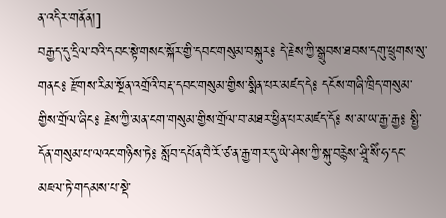ན་འདིར་གནོན།]
བརྒྱད་དུ་དྲིལ་བའི་དབང་སྟེ་གསང་སྐོར་གྱི་དབང་གསུམ་བསྐུར༔ དེ་རྗེས་ཀྱི་སྒྲུབས་ཐབས་དགུ་ཕྲུགས་སུ་གནང༔ རྫོགས་རིམ་སྔོན་འགྲོའི་བརྡ་དབང་གསུམ་གྱིས་སྨིན་པར་མཛད་དེ༔ དངོས་གཞི་ཁྲིད་གསུམ་གྱིས་གྲོལ་ཞིང༔ རྗེས་ཀྱི་མན་ངག་གསུམ་གྱིས་གྲོལ་བ་མཐར་ཕྱིན་པར་མཛད་དོ༔ ས་མ་ཡ་རྒྱ་རྒྱ༔ སྤྱི་དོན་གསུམ་པ་ལའང་གཉིས་ཏེ༔ སློབ་དཔོན་བཻ་རོ་ཙ་ན་རྒྱ་གར་དུ་ཡེ་ཤེས་ཀྱི་སྐུ་བརྙེས་ཤྲཱི་སིཾ་ཧ་དང་མཇལ་ཏེ་གདམས་པ་སྡེ་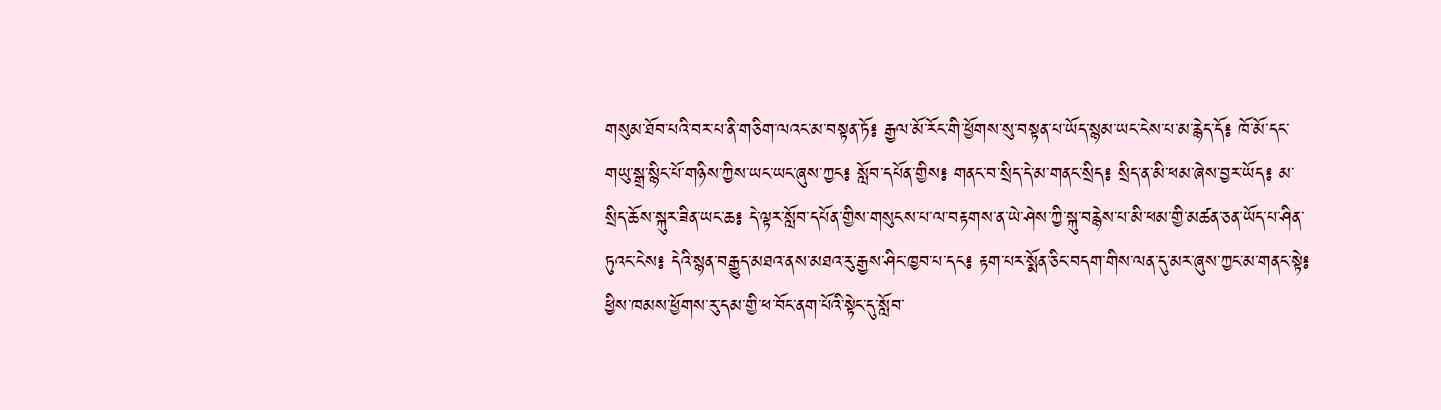གསུམ་ཐོབ་པའི་བར་པ་ནི་གཅིག་ལའང་མ་བསྟན་ཏོ༔ རྒྱལ་མོ་རོང་གི་ཕྱོགས་སུ་བསྟན་པ་ཡོད་སྙམ་ཡང་ངེས་པ་མ་རྙེད་དོ༔ ཁོ་མོ་དང་གཡུ་སྒྲ་སྙིང་པོ་གཉིས་ཀྱིས་ཡང་ཡང་ཞུས་ཀྱང༔ སློབ་དཔོན་གྱིས༔ གནང་བ་སྲིད་དེ་མ་གནང་སྲིད༔ སྲིད་ན་མི་ཕམ་ཞེས་བྱར་ཡོད༔ མ་སྲིད་ཆོས་སྐུར་ཟིན་ཡང་ཆ༔ དེ་ལྟར་སློབ་དཔོན་གྱིས་གསུངས་པ་ལ་བརྟགས་ན་ཡེ་ཤེས་ཀྱི་སྐུ་བརྙེས་པ་མི་ཕམ་གྱི་མཚན་ཅན་ཡོད་པ་ཤིན་ཏུའང་ངེས༔ དེའི་སྙན་བརྒྱུད་མཐའ་ནས་མཐའ་རུ་རྒྱས་ཤིང་ཁྱབ་པ་དང༔ རྟག་པར་སྨོན་ཅིང་བདག་གིས་ལན་དུ་མར་ཞུས་ཀྱང་མ་གནང་སྟེ༔ ཕྱིས་ཁམས་ཕྱོགས་རུ་དམ་གྱི་ཕ་བོང་ནག་པོའི་སྟེང་དུ་སློབ་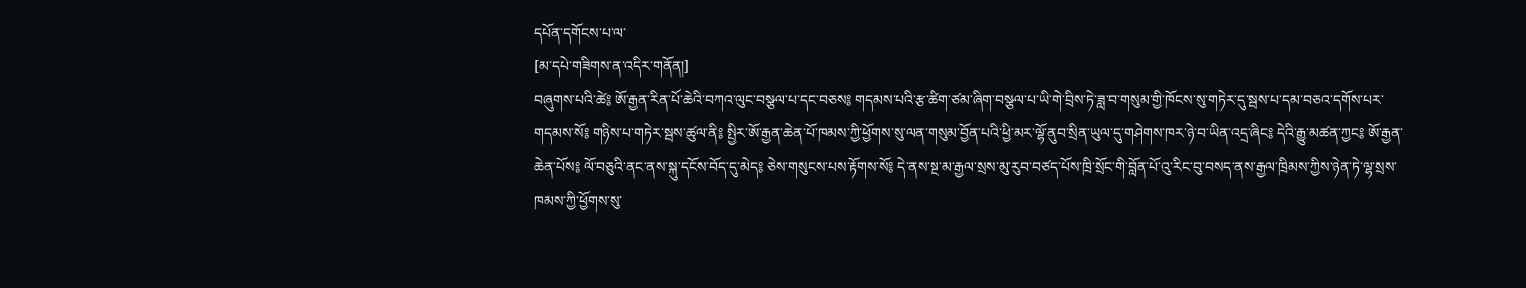དཔོན་དགོངས་པ་ལ་
[མ་དཔེ་གཟིགས་ན་འདིར་གནོན།]
བཞུགས་པའི་ཚེ༔ ཨོ་རྒྱན་རིན་པོ་ཆེའི་བཀའ་ལུང་བསྩལ་པ་དང་བཅས༔ གདམས་པའི་རྩ་ཚིག་ཙམ་ཞིག་བསྩལ་པ་ཡི་གེ་བྲིས་ཏེ་ཟླ་བ་གསུམ་གྱི་ཁོངས་སུ་གཏེར་དུ་སྦས་པ་དམ་བཅའ་དགོས་པར་གདམས་སོ༔ གཉིས་པ་གཏེར་སྦས་ཚུལ་ནི༔ སྤྱིར་ཨོ་རྒྱན་ཆེན་པོ་ཁམས་ཀྱི་ཕྱོགས་སུ་ལན་གསུམ་བྱོན་པའི་ཕྱི་མར་ལྷོ་ནུབ་སྲིན་ཡུལ་དུ་གཤེགས་ཁར་ཉེ་བ་ཡིན་འདྲ་ཞིང༔ དེའི་རྒྱུ་མཚན་ཀྱང༔ ཨོ་རྒྱན་ཆེན་པོས༔ ལོ་བཅུའི་ནང་ནས་སྐུ་དངོས་བོད་དུ་མེད༔ ཅེས་གསུངས་པས་རྟོགས་སོ༔ དེ་ནས་སྔ་མ་རྒྱལ་སྲས་མུ་རུབ་བཙད་པོས་ཁྲི་སྲོང་གི་བློན་པོ་འུ་རིང་བུ་བསད་ནས་རྒྱལ་ཁྲིམས་ཀྱིས་ཉེན་ཏེ་ལྷ་སྲས་ཁམས་ཀྱི་ཕྱོགས་སུ་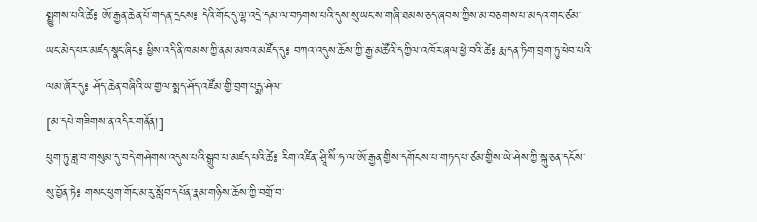སྤྱུགས་པའི་ཚེ༔ ཨོ་རྒྱན་ཆེན་པོ་གདན་དྲངས༔ དེའི་གོང་དུ་ལྷ་འདྲེ་དམ་ལ་བཏགས་པའི་དུས་སུ་ཡང་ས་གཞི་ཐམས་ཅད་ཞབས་ཀྱིས་མ་བཅགས་པ་མདའ་གང་ཙམ་ཡང་མེད་པར་མཛད་སྣང་ཞིང༔ ཕྱིས་འདི་ནི་ཁམས་ཀྱི་ནམ་མཁའ་མཛོད་དུ༔ བཀའ་འདུས་ཆོས་ཀྱི་རྒྱ་མཚོའི་དཀྱིལ་འཁོར་ཞལ་ཕྱེ་བའི་ཚེ༔ རྨ་དན་ཏིག་བྲག་ཏུ་ཕེབ་པའི་ལམ་ཞོར་དུ༔ ཤོད་ཆེན་བཞིའི་ཡ་གྱལ་སྨད་ཤོད་འཛོམ་གྱི་བྲག་པདྨ་ཤེལ་
[མ་དཔེ་གཟིགས་ན་འདིར་གནོན།]
ཕུག་ཏུ་ཟླ་བ་གསུམ་དུ་བདེ་གཤེགས་འདུས་པའི་སྒྲུབ་པ་མཛད་པའི་ཚེ༔ རིག་འཛིན་ཤྲཱི་སིཾ་ཧ་ལ་ཨོ་རྒྱན་གྱིས་དགོངས་པ་གཏད་པ་ཙམ་གྱིས་ཡེ་ཤེས་ཀྱི་སྐུ་ཅན་དངོས་སུ་བྱོན་ཏེ༔ གསང་ཕུག་གོང་མ་རུ་སློབ་དཔོན་རྣམ་གཉིས་ཆོས་ཀྱི་བགྲོ་བ་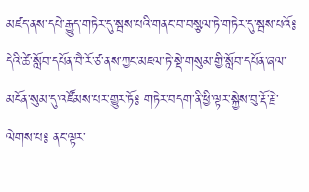མཛད་ནས་དཔེ་རྒྱུད་གཏེར་དུ་སྦས་པའི་གནང་བ་བསྩལ་ཏེ་གཏེར་དུ་སྦས་པའོ༔ དེའི་ཚེ་སློབ་དཔོན་བཻ་རོ་ཙ་ནས་ཀྱང་མཇལ་ཏེ་སྡེ་གསུམ་གྱི་སློབ་དཔོན་ཞལ་མངོན་སུམ་དུ་འཛོམས་པར་གྱུར་ཏོ༔ གཏེར་བདག་ནི་ཕྱི་ལྟར་སྐྱེས་བུ་རྡོ་རྗེ་ལེགས་པ༔ ནང་ལྟར་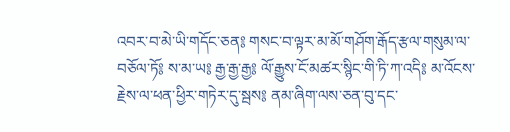འབར་བ་མེ་ཡི་གདོང་ཅན༔ གསང་བ་ལྟར་མ་མོ་གཤོག་རྒོད་རྩལ་གསུམ་ལ་བཅོལ་ཏོ༔ ས་མ་ཡ༔ རྒྱ་རྒྱ་རྒྱ༔ ལོ་རྒྱུས་ངོ་མཚར་སྙིང་གི་ཏི་ཀ་འདི༔ མ་འོངས་རྗེས་ལ་ཕན་ཕྱིར་གཏེར་དུ་སྦས༔ ནམ་ཞིག་ལས་ཅན་བུ་དང་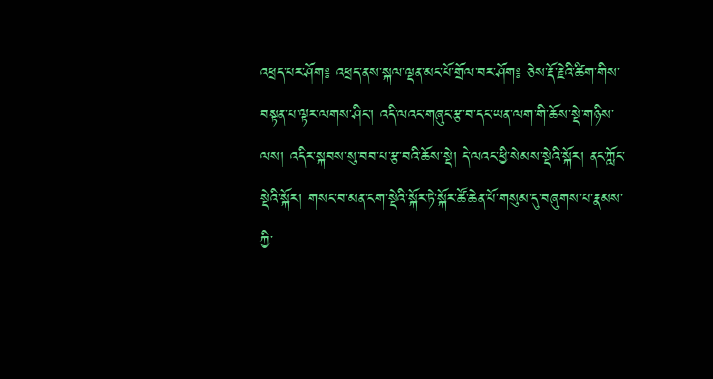འཕྲད་པར་ཤོག༔ འཕྲད་ནས་སྐལ་ལྡན་མང་པོ་གྲོལ་བར་ཤོག༔ ཅེས་རྡོ་རྗེའི་ཚིག་གིས་བསྟན་པ་ལྟར་ལགས་ཤིང་། འདི་ལའང་གཞུང་རྩ་བ་དང་ཡན་ལག་གི་ཆོས་སྡེ་གཉིས་ལས། འདིར་སྐབས་སུ་བབ་པ་རྩ་བའི་ཆོས་སྡེ། དེ་ལའང་ཕྱི་སེམས་སྡེའི་སྐོར། ནང་ཀློང་སྡེའི་སྐོར། གསང་བ་མན་ངག་སྡེའི་སྐོར་ཏེ་སྐོར་ཚོ་ཆེན་པོ་གསུམ་དུ་བཞུགས་པ་རྣམས་ཀྱི་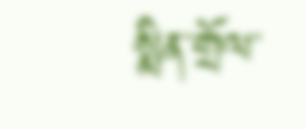སྨིན་གྲོལ་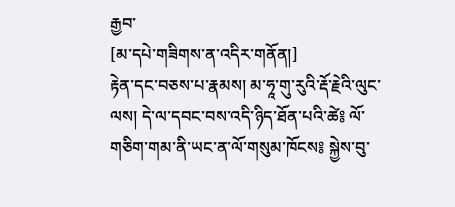རྒྱབ་
[མ་དཔེ་གཟིགས་ན་འདིར་གནོན།]
རྟེན་དང་བཅས་པ་རྣམས། མ་ཧཱ་གུ་རུའི་རྡོ་རྗེའི་ལུང་ལས། དེ་ལ་དབང་བས་འདི་ཉིད་ཐོན་པའི་ཚེ༔ ལོ་གཅིག་གམ་ནི་ཡང་ན་ལོ་གསུམ་ཁོངས༔ སྐྱེས་བུ་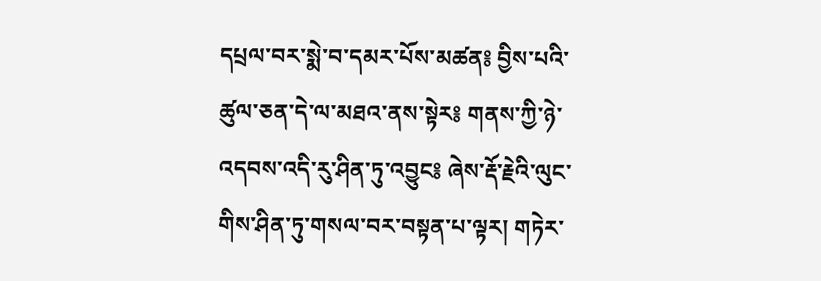དཔྲལ་བར་སྨེ་བ་དམར་པོས་མཚན༔ བྱིས་པའི་ཚུལ་ཅན་དེ་ལ་མཐའ་ནས་སྟེར༔ གནས་ཀྱི་ཉེ་འདབས་འདི་རུ་ཤིན་ཏུ་འབྱུང༔ ཞེས་རྡོ་རྗེའི་ལུང་གིས་ཤིན་ཏུ་གསལ་བར་བསྟན་པ་ལྟར། གཏེར་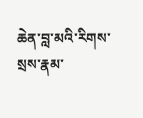ཆེན་བླ་མའི་རིགས་སྲས་རྣམ་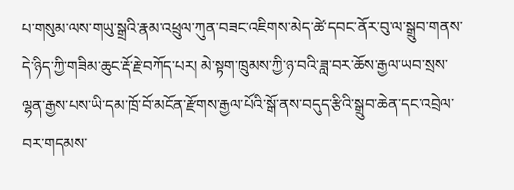པ་གསུམ་ལས་གཡུ་སྒྲའི་རྣམ་འཕྲུལ་ཀུན་བཟང་འཇིགས་མེད་ཚེ་དབང་ནོར་བུ་ལ་སྒྲུབ་གནས་དེ་ཉིད་ཀྱི་གཟིམ་ཆུང་རྡོ་རྗེ་བཀོད་པར། མེ་སྟག་ཁྲུམས་ཀྱི་ཉ་བའི་ཟླ་བར་ཆོས་རྒྱལ་ཡབ་སྲས་ལྷན་རྒྱས་པས་ཡི་དམ་ཁྲོ་བོ་མངོན་རྫོགས་རྒྱལ་པོའི་སྒོ་ནས་བདུད་རྩིའི་སྒྲུབ་ཆེན་དང་འབྲེལ་བར་གདམས་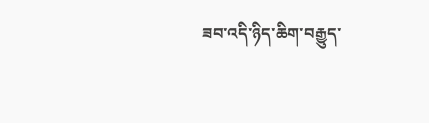ཟབ་འདི་ཉིད་ཆིག་བརྒྱུད་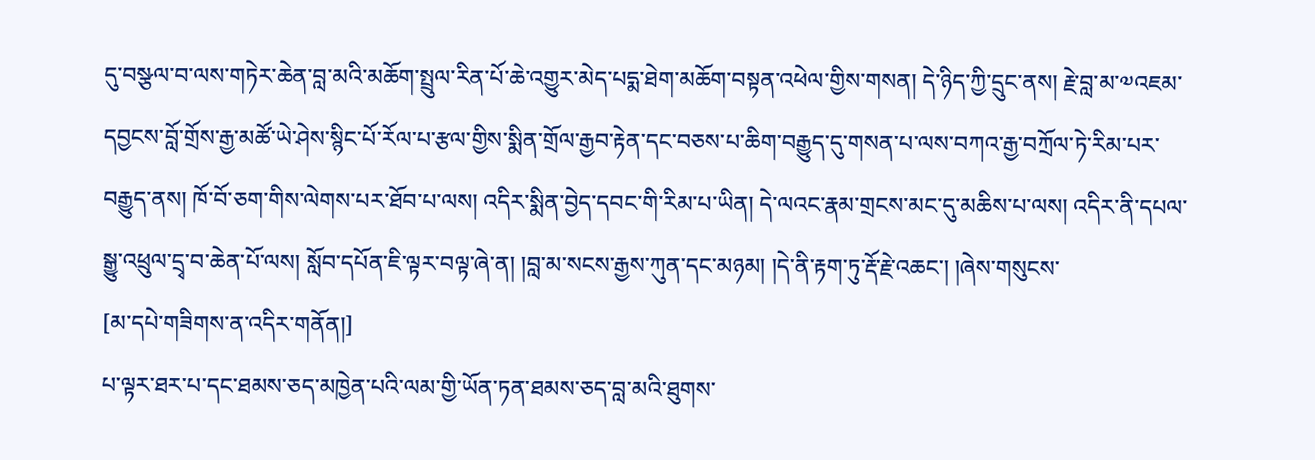དུ་བསྩལ་བ་ལས་གཏེར་ཆེན་བླ་མའི་མཆོག་སྤྲུལ་རིན་པོ་ཆེ་འགྱུར་མེད་པདྨ་ཐེག་མཆོག་བསྟན་འཕེལ་གྱིས་གསན། དེ་ཉིད་ཀྱི་དྲུང་ནས། རྗེ་བླ་མ་༧འཇམ་དབྱངས་བློ་གྲོས་རྒྱ་མཚོ་ཡེ་ཤེས་སྙིང་པོ་རོལ་པ་རྩལ་གྱིས་སྨིན་གྲོལ་རྒྱབ་རྟེན་དང་བཅས་པ་ཆིག་བརྒྱུད་དུ་གསན་པ་ལས་བཀའ་རྒྱ་བཀྲོལ་ཏེ་རིམ་པར་བརྒྱུད་ནས། ཁོ་བོ་ཅག་གིས་ལེགས་པར་ཐོབ་པ་ལས། འདིར་སྨིན་བྱེད་དབང་གི་རིམ་པ་ཡིན། དེ་ལའང་རྣམ་གྲངས་མང་དུ་མཆིས་པ་ལས། འདིར་ནི་དཔལ་སྒྱུ་འཕྲུལ་དྲྭ་བ་ཆེན་པོ་ལས། སློབ་དཔོན་ཇི་ལྟར་བལྟ་ཞེ་ན། །བླ་མ་སངས་རྒྱས་ཀུན་དང་མཉམ། །དེ་ནི་རྟག་ཏུ་རྡོ་རྗེ་འཆང་། །ཞེས་གསུངས་
[མ་དཔེ་གཟིགས་ན་འདིར་གནོན།]
པ་ལྟར་ཐར་པ་དང་ཐམས་ཅད་མཁྱེན་པའི་ལམ་གྱི་ཡོན་ཏན་ཐམས་ཅད་བླ་མའི་ཐུགས་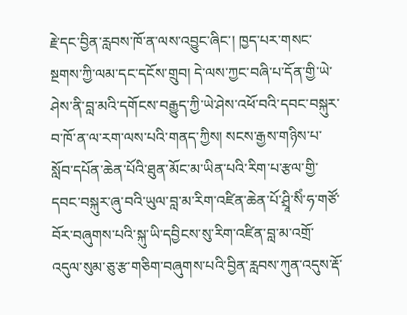རྗེ་དང་བྱིན་རླབས་ཁོ་ན་ལས་འབྱུང་ཞིང་། ཁྱད་པར་གསང་སྔགས་ཀྱི་ལམ་དང་དངོས་གྲུབ། དེ་ལས་ཀྱང་བཞི་པ་དོན་གྱི་ཡེ་ཤེས་ནི་བླ་མའི་དགོངས་བརྒྱུད་ཀྱི་ཡེ་ཤེས་འཕོ་བའི་དབང་བསྐུར་བ་ཁོ་ན་ལ་རག་ལས་པའི་གནད་ཀྱིས། སངས་རྒྱས་གཉིས་པ་སློབ་དཔོན་ཆེན་པོའི་ཐུན་མོང་མ་ཡིན་པའི་རིག་པ་རྩལ་གྱི་དབང་བསྐུར་ཞུ་བའི་ཡུལ་བླ་མ་རིག་འཛིན་ཆེན་པོ་ཤྲཱི་སིཾ་ཧ་གཙོ་བོར་བཞུགས་པའི་སྐུ་ཡི་དབྱིངས་སུ་རིག་འཛིན་བླ་མ་འགྲོ་འདུལ་སུམ་ཅུ་རྩ་གཅིག་བཞུགས་པའི་བྱིན་རླབས་ཀུན་འདུས་རྡོ་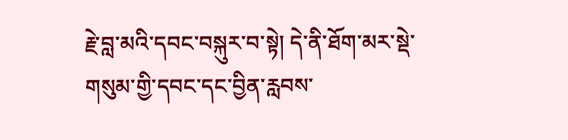རྗེ་བླ་མའི་དབང་བསྐུར་བ་སྟེ། དེ་ནི་ཐོག་མར་སྡེ་གསུམ་གྱི་དབང་དང་བྱིན་རླབས་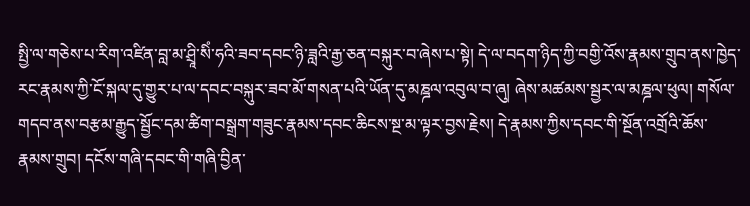སྤྱི་ལ་གཅེས་པ་རིག་འཛིན་བླ་མ་ཤྲཱི་སིཾ་ཧའི་ཟབ་དབང་ཉི་ཟླའི་རྒྱ་ཅན་བསྐུར་བ་ཞེས་པ་སྟེ། དེ་ལ་བདག་ཉིད་ཀྱི་བགྱི་འོས་རྣམས་གྲུབ་ནས་ཁྱེད་རང་རྣམས་ཀྱི་ངོ་སྐལ་དུ་གྱུར་པ་ལ་དབང་བསྐུར་ཟབ་མོ་གསན་པའི་ཡོན་དུ་མཎྜལ་འབུལ་བ་ཞུ། ཞེས་མཚམས་སྦྱར་ལ་མཎྜལ་ཕུལ། གསོལ་གདབ་ནས་བརྩམ་རྒྱུད་སྦྱོང་དམ་ཚིག་བསྒྲག་གཟུང་རྣམས་དབང་ཆིངས་སྔ་མ་ལྟར་བྱས་རྗེས། དེ་རྣམས་ཀྱིས་དབང་གི་སྔོན་འགྲོའི་ཆོས་རྣམས་གྲུབ། དངོས་གཞི་དབང་གི་གཞི་བྱིན་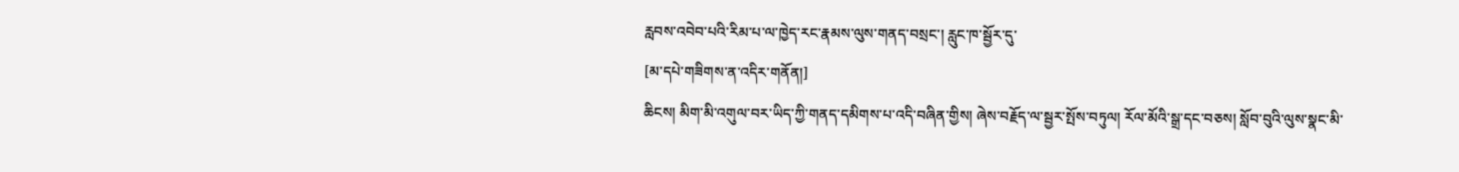རླབས་འབེབ་པའི་རིམ་པ་ལ་ཁྱེད་རང་རྣམས་ལུས་གནད་བསྲང་། རླུང་ཁ་སྦྱོར་དུ་
[མ་དཔེ་གཟིགས་ན་འདིར་གནོན།]
ཆིངས། མིག་མི་འགུལ་བར་ཡིད་ཀྱི་གནད་དམིགས་པ་འདི་བཞིན་གྱིས། ཞེས་བརྗོད་ལ་སྦྱར་སྤོས་བཏུལ། རོལ་མོའི་སྒྲ་དང་བཅས། སློབ་བུའི་ལུས་སྣང་མི་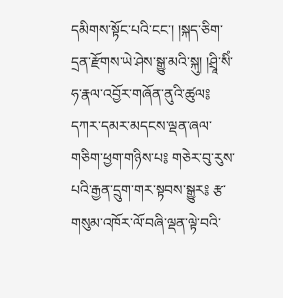དམིགས་སྟོང་པའི་ངང་། །སྐད་ཅིག་དྲན་རྫོགས་ཡེ་ཤེས་སྒྱུ་མའི་སྐུ། །ཤྲཱི་སིཾ་ཧ་རྣལ་འབྱོར་གཞོན་ནུའི་ཚུལ༔ དཀར་དམར་མདངས་ལྡན་ཞལ་གཅིག་ཕྱག་གཉིས་པ༔ གཅེར་བུ་རུས་པའི་རྒྱན་དྲུག་གར་སྟབས་སྒྱུར༔ རྩ་གསུམ་འཁོར་ལོ་བཞི་ལྡན་ལྟེ་བའི་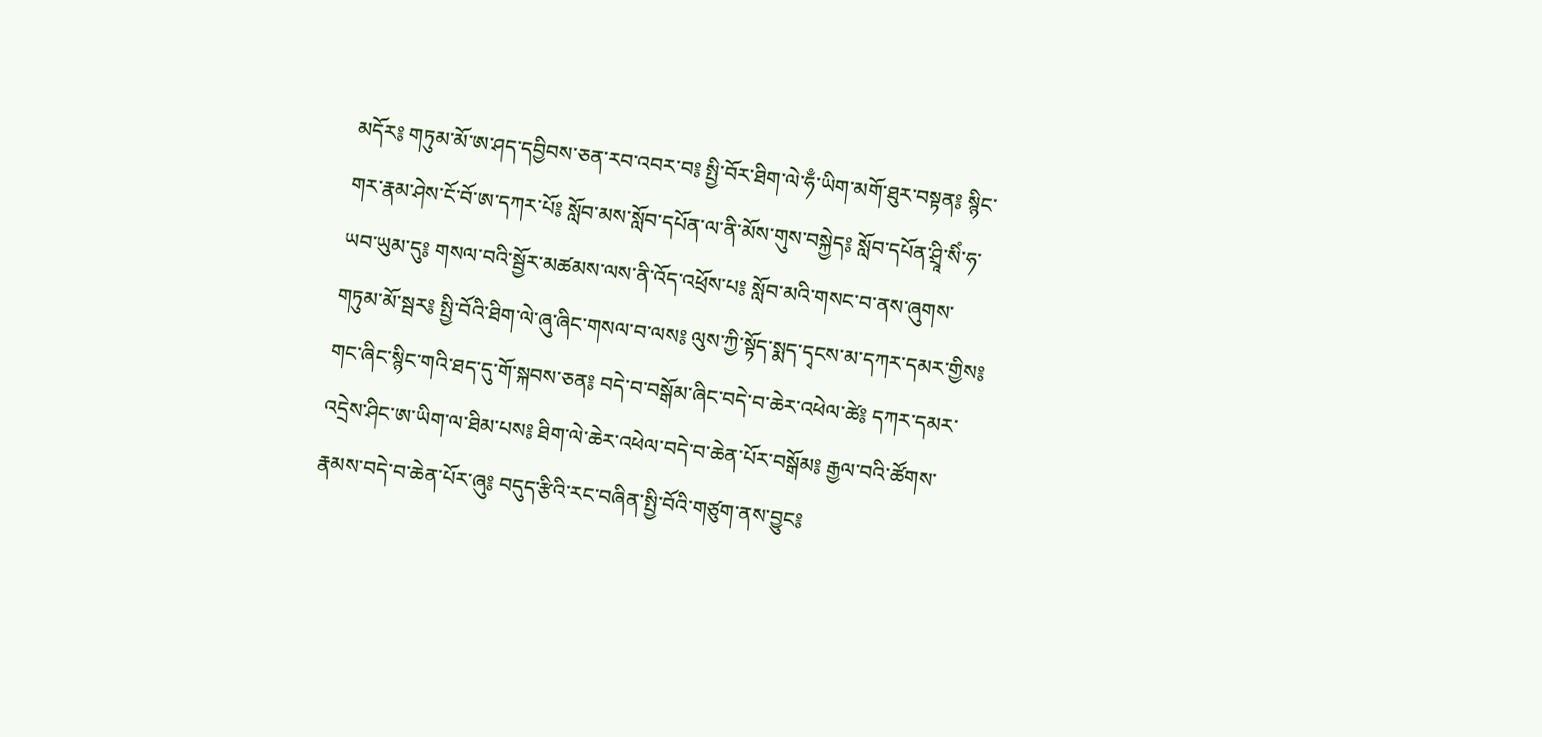མདོར༔ གཏུམ་མོ་ཨ་ཤད་དབྱིབས་ཅན་རབ་འབར་བ༔ སྤྱི་བོར་ཐིག་ལེ་ཧྃ་ཡིག་མགོ་ཐུར་བསྟན༔ སྙིང་གར་རྣམ་ཤེས་ངོ་བོ་ཨ་དཀར་པོ༔ སློབ་མས་སློབ་དཔོན་ལ་ནི་མོས་གུས་བསྐྱེད༔ སློབ་དཔོན་ཤྲཱི་སིཾ་ཧ་ཡབ་ཡུམ་དུ༔ གསལ་བའི་སྦྱོར་མཚམས་ལས་ནི་འོད་འཕྲོས་པ༔ སློབ་མའི་གསང་བ་ནས་ཞུགས་གཏུམ་མོ་སྦར༔ སྤྱི་བོའི་ཐིག་ལེ་ཞུ་ཞིང་གསལ་བ་ལས༔ ལུས་ཀྱི་སྟོད་སྨད་དྭངས་མ་དཀར་དམར་གྱིས༔ གང་ཞིང་སྙིང་གའི་ཐད་དུ་གོ་སྐབས་ཅན༔ བདེ་བ་བསྒོམ་ཞིང་བདེ་བ་ཆེར་འཕེལ་ཚེ༔ དཀར་དམར་འདྲེས་ཤིང་ཨ་ཡིག་ལ་ཐིམ་པས༔ ཐིག་ལེ་ཆེར་འཕེལ་བདེ་བ་ཆེན་པོར་བསྒོམ༔ རྒྱལ་བའི་ཚོགས་རྣམས་བདེ་བ་ཆེན་པོར་ཞུ༔ བདུད་རྩིའི་རང་བཞིན་སྤྱི་བོའི་གཙུག་ནས་བྱུང༔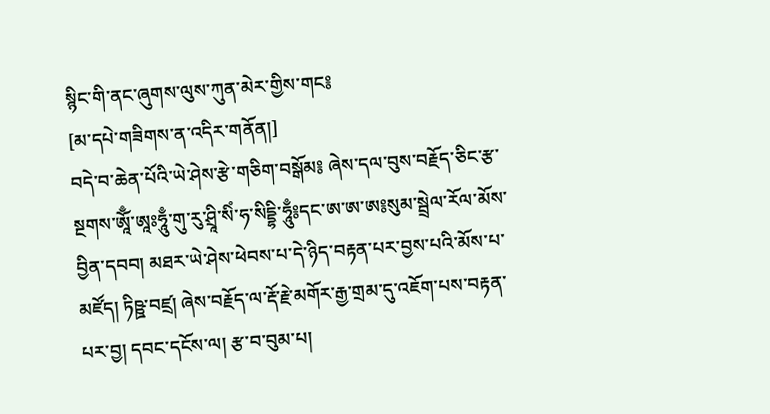སྙིང་གི་ནང་ཞུགས་ལུས་ཀུན་མེར་གྱིས་གང༔
[མ་དཔེ་གཟིགས་ན་འདིར་གནོན།]
བདེ་བ་ཆེན་པོའི་ཡེ་ཤེས་རྩེ་གཅིག་བསྒོམ༔ ཞེས་དལ་བུས་བརྗོད་ཅིང་རྩ་སྔགས་ཨཱོྃ་ཨཱཿཧཱུྃ་གུ་རུ་ཤྲཱི་སིཾ་ཧ་སིདྡྷི་ཧཱུྃ༔དང་ཨ་ཨ་ཨ༔སུམ་སྦྲེལ་རོལ་མོས་བྱིན་དབབ། མཐར་ཡེ་ཤེས་ཕེབས་པ་དེ་ཉིད་བརྟན་པར་བྱས་པའི་མོས་པ་མཛོད། ཏིཥྛ་བཛྲ། ཞེས་བརྗོད་ལ་རྡོ་རྗེ་མགོར་རྒྱ་གྲམ་དུ་འཇོག་པས་བརྟན་པར་བྱ། དབང་དངོས་ལ། རྩ་བ་བུམ་པ།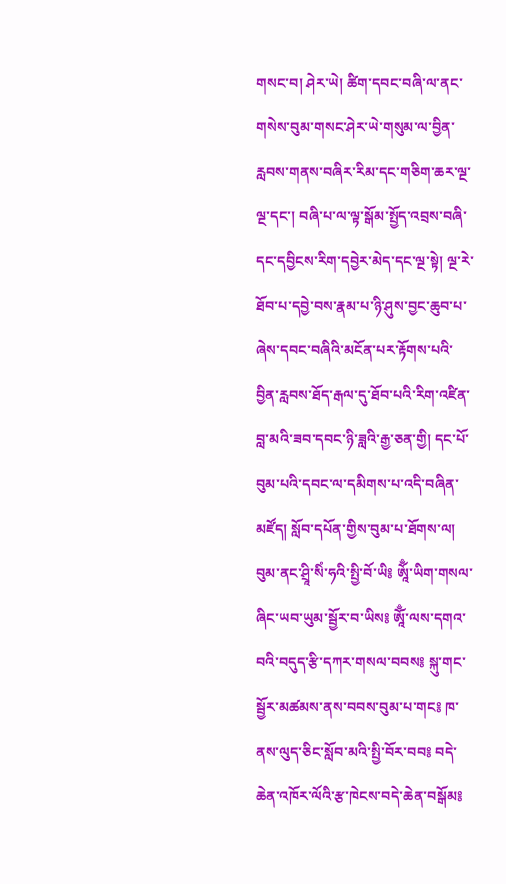གསང་བ། ཤེར་ཡེ། ཚིག་དབང་བཞི་ལ་ནང་གསེས་བུམ་གསང་ཤེར་ཡེ་གསུམ་ལ་བྱིན་རླབས་གནས་བཞིར་རིམ་དང་གཅིག་ཆར་ལྔ་ལྔ་དང་། བཞི་པ་ལ་ལྟ་སྒོམ་སྤྱོད་འབྲས་བཞི་དང་དབྱིངས་རིག་དབྱེར་མེད་དང་ལྔ་སྟེ། ལྔ་རེ་ཐོབ་པ་དབྱེ་བས་རྣམ་པ་ཉི་ཤུས་བྱང་ཆུབ་པ་ཞེས་དབང་བཞིའི་མངོན་པར་རྟོགས་པའི་བྱིན་རླབས་ཐོད་རྒལ་དུ་ཐོབ་པའི་རིག་འཛིན་བླ་མའི་ཟབ་དབང་ཉི་ཟླའི་རྒྱ་ཅན་གྱི། དང་པོ་བུམ་པའི་དབང་ལ་དམིགས་པ་འདི་བཞིན་མཛོད། སློབ་དཔོན་གྱིས་བུམ་པ་ཐོགས་ལ། བུམ་ནང་ཤྲཱི་སིཾ་ཧའི་སྤྱི་བོ་ཡི༔ ཨཱོྃ་ཡིག་གསལ་ཞིང་ཡབ་ཡུམ་སྦྱོར་བ་ཡིས༔ ཨཱོྃ་ལས་དགའ་བའི་བདུད་རྩི་དཀར་གསལ་བབས༔ སྐུ་གང་སྦྱོར་མཚམས་ནས་བབས་བུམ་པ་གང༔ ཁ་ནས་ལུད་ཅིང་སློབ་མའི་སྤྱི་བོར་བབ༔ བདེ་ཆེན་འཁོར་ལོའི་རྩ་ཁེངས་བདེ་ཆེན་བསྒོམ༔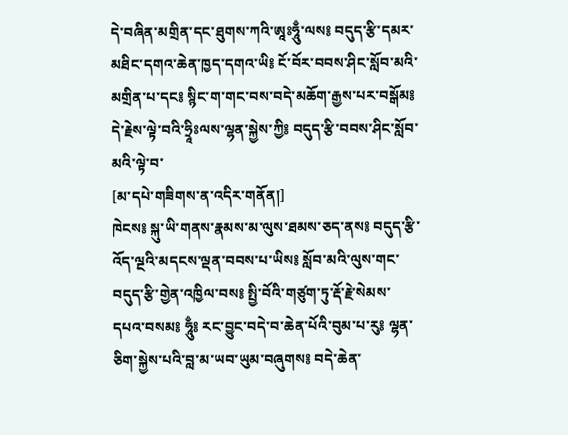དེ་བཞིན་མགྲིན་དང་ཐུགས་ཀའི་ཨཱཿཧཱུྃ་ལས༔ བདུད་རྩི་དམར་མཐིང་དགའ་ཆེན་ཁྱད་དགའ་ཡི༔ ངོ་བོར་བབས་ཤིང་སློབ་མའི་མགྲིན་པ་དང༔ སྙིང་ག་གང་བས་བདེ་མཆོག་རྒྱས་པར་བསྒོམ༔ དེ་རྗེས་ལྟེ་བའི་ཧྲཱིཿལས་ལྷན་སྐྱེས་ཀྱི༔ བདུད་རྩི་བབས་ཤིང་སློབ་མའི་ལྟེ་བ་
[མ་དཔེ་གཟིགས་ན་འདིར་གནོན།]
ཁེངས༔ སྐུ་ཡི་གནས་རྣམས་མ་ལུས་ཐམས་ཅད་ནས༔ བདུད་རྩི་འོད་ལྔའི་མདངས་ལྡན་བབས་པ་ཡིས༔ སློབ་མའི་ལུས་གང་བདུད་རྩི་གྱེན་འཁྱིལ་བས༔ སྤྱི་བོའི་གཙུག་ཏུ་རྡོ་རྗེ་སེམས་དཔའ་བསམ༔ ཧཱུྃ༔ རང་བྱུང་བདེ་བ་ཆེན་པོའི་བུམ་པ་རུ༔ ལྷན་ཅིག་སྐྱེས་པའི་བླ་མ་ཡབ་ཡུམ་བཞུགས༔ བདེ་ཆེན་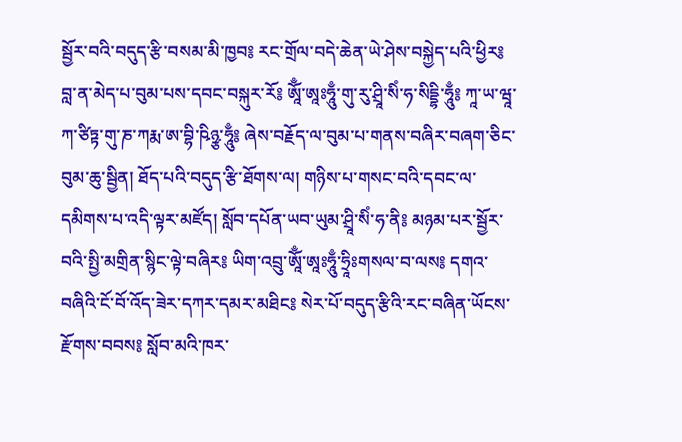སྦྱོར་བའི་བདུད་རྩི་བསམ་མི་ཁྱབ༔ རང་གྲོལ་བདེ་ཆེན་ཡེ་ཤེས་བསྐྱེད་པའི་ཕྱིར༔ བླ་ན་མེད་པ་བུམ་པས་དབང་བསྐུར་རོ༔ ཨཱོྃ་ཨཱཿཧཱུྃ་གུ་རུ་ཤྲཱི་སིཾ་ཧ་སིདྡྷི་ཧཱུྃ༔ ཀཱ་ཡ་ཝཱ་ཀ་ཙིཏྟ་གུ་ཎ་ཀརྨ་ཨ་བྷི་ཥིཉྩ་ཧཱུྃ༔ ཞེས་བརྗོད་ལ་བུམ་པ་གནས་བཞིར་བཞག་ཅིང་བུམ་ཆུ་སྦྱིན། ཐོད་པའི་བདུད་རྩི་ཐོགས་ལ། གཉིས་པ་གསང་བའི་དབང་ལ་དམིགས་པ་འདི་ལྟར་མཛོད། སློབ་དཔོན་ཡབ་ཡུམ་ཤྲཱི་སིཾ་ཧ་ནི༔ མཉམ་པར་སྦྱོར་བའི་སྤྱི་མགྲིན་སྙིང་ལྟེ་བཞིར༔ ཡིག་འབྲུ་ཨཱོྃ་ཨཱཿཧཱུྃ་ཧྲཱིཿགསལ་བ་ལས༔ དགའ་བཞིའི་ངོ་བོ་འོད་ཟེར་དཀར་དམར་མཐིང༔ སེར་པོ་བདུད་རྩིའི་རང་བཞིན་ཡོངས་རྫོགས་བབས༔ སློབ་མའི་ཁར་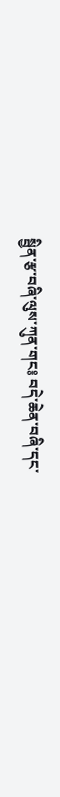སྦྱིན་རྩ་བཞི་ལུས་ཀུན་གང༔ བདེ་ཆེན་བཞི་དང་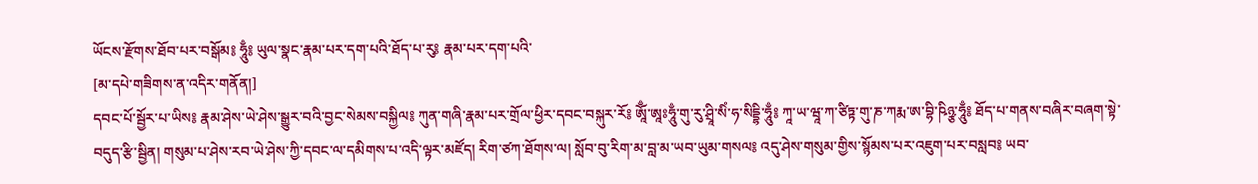ཡོངས་རྫོགས་ཐོབ་པར་བསྒོམ༔ ཧཱུྃ༔ ཡུལ་སྣང་རྣམ་པར་དག་པའི་ཐོད་པ་རུ༔ རྣམ་པར་དག་པའི་
[མ་དཔེ་གཟིགས་ན་འདིར་གནོན།]
དབང་པོ་སྦྱོར་པ་ཡིས༔ རྣམ་ཤེས་ཡེ་ཤེས་སྒྱུར་བའི་བྱང་སེམས་བསྐྱིལ༔ ཀུན་གཞི་རྣམ་པར་གྲོལ་ཕྱིར་དབང་བསྐུར་རོ༔ ཨཱོྃ་ཨཱཿཧཱུྃ་གུ་རུ་ཤྲཱི་སིཾ་ཧ་སིདྡྷི་ཧཱུྃ༔ ཀཱ་ཡ་ཝཱ་ཀ་ཙིཏྟ་གུ་ཎ་ཀརྨ་ཨ་བྷི་ཥིཉྩ་ཧཱུྃ༔ ཐོད་པ་གནས་བཞིར་བཞག་སྟེ་བདུད་རྩི་སྦྱིན། གསུམ་པ་ཤེས་རབ་ཡེ་ཤེས་ཀྱི་དབང་ལ་དམིགས་པ་འདི་ལྟར་མཛོད། རིག་ཙཀ་ཐོགས་ལ། སློབ་བུ་རིག་མ་བླ་མ་ཡབ་ཡུམ་གསལ༔ འདུ་ཤེས་གསུམ་གྱིས་སྙོམས་པར་འཇུག་པར་བསླབ༔ ཡབ་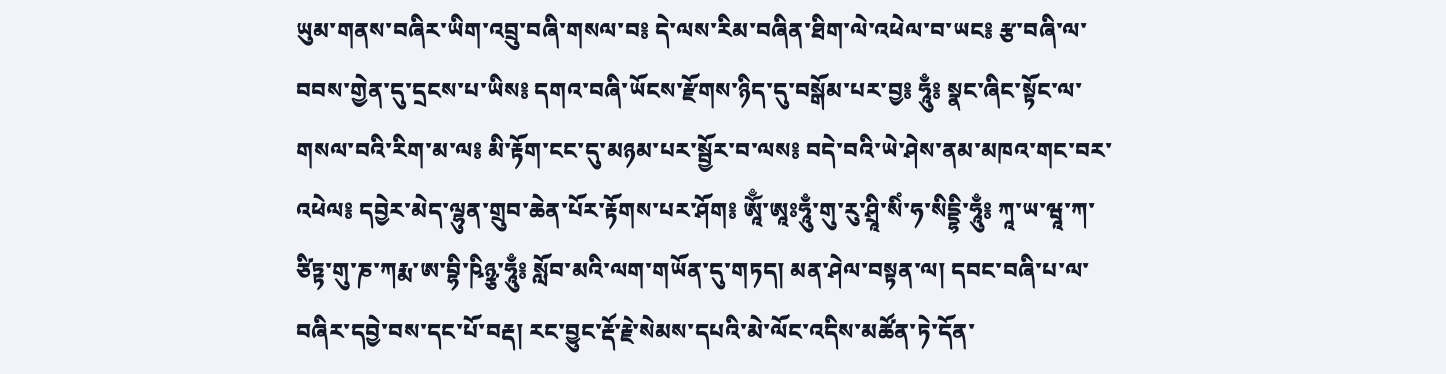ཡུམ་གནས་བཞིར་ཡིག་འབྲུ་བཞི་གསལ་བ༔ དེ་ལས་རིམ་བཞིན་ཐིག་ལེ་འཕེལ་བ་ཡང༔ རྩ་བཞི་ལ་བབས་གྱེན་དུ་དྲངས་པ་ཡིས༔ དགའ་བཞི་ཡོངས་རྫོགས་ཉིད་དུ་བསྒོམ་པར་བྱ༔ ཧཱུྃ༔ སྣང་ཞིང་སྟོང་ལ་གསལ་བའི་རིག་མ་ལ༔ མི་རྟོག་ངང་དུ་མཉམ་པར་སྦྱོར་བ་ལས༔ བདེ་བའི་ཡེ་ཤེས་ནམ་མཁའ་གང་བར་འཕེལ༔ དབྱེར་མེད་ལྷུན་གྲུབ་ཆེན་པོར་རྟོགས་པར་ཤོག༔ ཨཱོྃ་ཨཱཿཧཱུྃ་གུ་རུ་ཤྲཱི་སིཾ་ཧ་སིདྡྷི་ཧཱུྃ༔ ཀཱ་ཡ་ཝཱ་ཀ་ཙིཏྟ་གུ་ཎ་ཀརྨ་ཨ་བྷི་ཥིཉྩ་ཧཱུྃ༔ སློབ་མའི་ལག་གཡོན་དུ་གཏད། མན་ཤེལ་བསྟན་ལ། དབང་བཞི་པ་ལ་བཞིར་དབྱེ་བས་དང་པོ་བརྡ། རང་བྱུང་རྡོ་རྗེ་སེམས་དཔའི་མེ་ལོང་འདིས་མཚོན་ཏེ་དོན་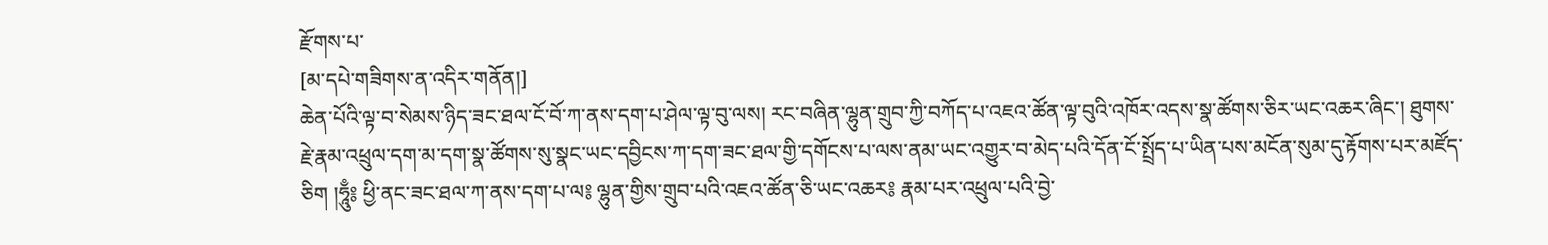རྫོགས་པ་
[མ་དཔེ་གཟིགས་ན་འདིར་གནོན།]
ཆེན་པོའི་ལྟ་བ་སེམས་ཉིད་ཟང་ཐལ་ངོ་བོ་ཀ་ནས་དག་པ་ཤེལ་ལྟ་བུ་ལས། རང་བཞིན་ལྷུན་གྲུབ་ཀྱི་བཀོད་པ་འཇའ་ཚོན་ལྟ་བུའི་འཁོར་འདས་སྣ་ཚོགས་ཅིར་ཡང་འཆར་ཞིང་། ཐུགས་རྗེ་རྣམ་འཕྲུལ་དག་མ་དག་སྣ་ཚོགས་སུ་སྣང་ཡང་དབྱིངས་ཀ་དག་ཟང་ཐལ་གྱི་དགོངས་པ་ལས་ནམ་ཡང་འགྱུར་བ་མེད་པའི་དོན་ངོ་སྤྲོད་པ་ཡིན་པས་མངོན་སུམ་དུ་རྟོགས་པར་མཛོད་ཅིག །ཧཱུྃ༔ ཕྱི་ནང་ཟང་ཐལ་ཀ་ནས་དག་པ་ལ༔ ལྷུན་གྱིས་གྲུབ་པའི་འཇའ་ཚོན་ཅི་ཡང་འཆར༔ རྣམ་པར་འཕྲུལ་པའི་བྱེ་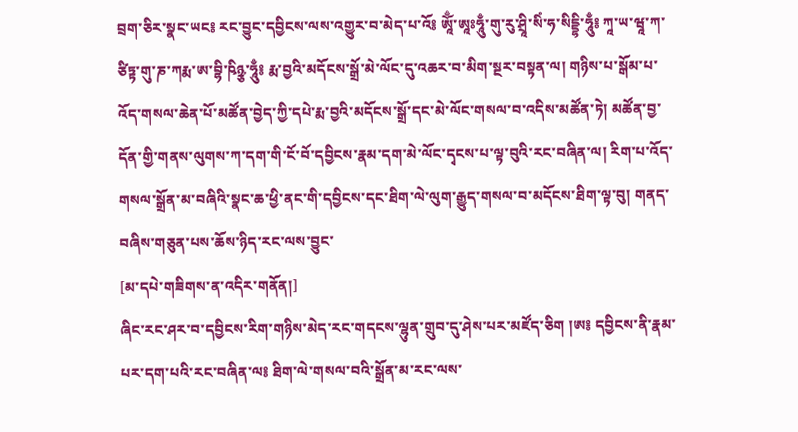བྲག་ཅིར་སྣང་ཡང༔ རང་བྱུང་དབྱིངས་ལས་འགྱུར་བ་མེད་པ་འོ༔ ཨཱོྃ་ཨཱཿཧཱུྃ་གུ་རུ་ཤྲཱི་སིཾ་ཧ་སིདྡྷི་ཧཱུྃ༔ ཀཱ་ཡ་ཝཱ་ཀ་ཙིཏྟ་གུ་ཎ་ཀརྨ་ཨ་བྷི་ཥིཉྩ་ཧཱུྃ༔ རྨ་བྱའི་མདོངས་སྒྲོ་མེ་ལོང་དུ་འཆར་བ་མིག་སྔར་བསྟན་ལ། གཉིས་པ་སྒོམ་པ་འོད་གསལ་ཆེན་པོ་མཚོན་བྱེད་ཀྱི་དཔེ་རྨ་བྱའི་མདོངས་སྒྲོ་དང་མེ་ལོང་གསལ་བ་འདིས་མཚོན་ཏེ། མཚོན་བྱ་དོན་གྱི་གནས་ལུགས་ཀ་དག་གི་ངོ་བོ་དབྱིངས་རྣམ་དག་མེ་ལོང་དྭངས་པ་ལྟ་བུའི་རང་བཞིན་ལ། རིག་པ་འོད་གསལ་སྒྲོན་མ་བཞིའི་སྣང་ཆ་ཕྱི་ནང་གི་དབྱིངས་དང་ཐིག་ལེ་ལུག་རྒྱུད་གསལ་བ་མདོངས་ཐིག་ལྟ་བུ། གནད་བཞིས་གཅུན་པས་ཆོས་ཉིད་རང་ལས་བྱུང་
[མ་དཔེ་གཟིགས་ན་འདིར་གནོན།]
ཞིང་རང་ཤར་བ་དབྱིངས་རིག་གཉིས་མེད་རང་གདངས་ལྷུན་གྲུབ་དུ་ཤེས་པར་མཛོད་ཅིག །ཨ༔ དབྱིངས་ནི་རྣམ་པར་དག་པའི་རང་བཞིན་ལ༔ ཐིག་ལེ་གསལ་བའི་སྒྲོན་མ་རང་ལས་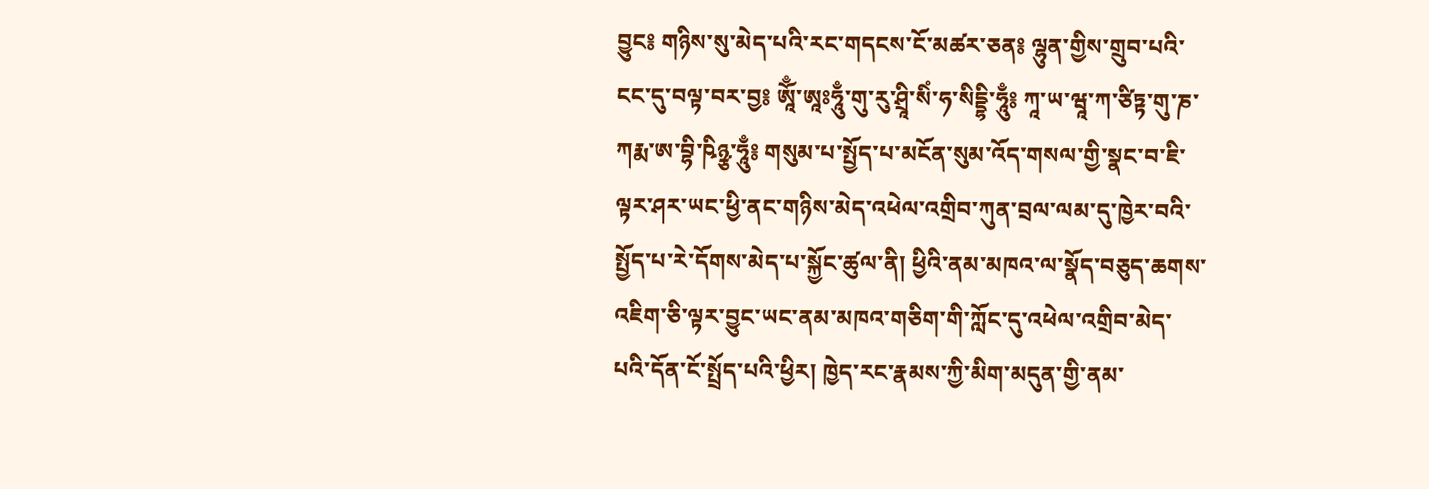བྱུང༔ གཉིས་སུ་མེད་པའི་རང་གདངས་ངོ་མཚར་ཅན༔ ལྷུན་གྱིས་གྲུབ་པའི་ངང་དུ་བལྟ་བར་བྱ༔ ཨཱོྃ་ཨཱཿཧཱུྃ་གུ་རུ་ཤྲཱི་སིཾ་ཧ་སིདྡྷི་ཧཱུྃ༔ ཀཱ་ཡ་ཝཱ་ཀ་ཙིཏྟ་གུ་ཎ་ཀརྨ་ཨ་བྷི་ཥིཉྩ་ཧཱུྃ༔ གསུམ་པ་སྤྱོད་པ་མངོན་སུམ་འོད་གསལ་གྱི་སྣང་བ་ཇི་ལྟར་ཤར་ཡང་ཕྱི་ནང་གཉིས་མེད་འཕེལ་འགྲིབ་ཀུན་བྲལ་ལམ་དུ་ཁྱེར་བའི་སྤྱོད་པ་རེ་དོགས་མེད་པ་སྐྱོང་ཚུལ་ནི། ཕྱིའི་ནམ་མཁའ་ལ་སྣོད་བཅུད་ཆགས་འཇིག་ཅི་ལྟར་བྱུང་ཡང་ནམ་མཁའ་གཅིག་གི་ཀློང་དུ་འཕེལ་འགྲིབ་མེད་པའི་དོན་ངོ་སྤྲོད་པའི་ཕྱིར། ཁྱེད་རང་རྣམས་ཀྱི་མིག་མདུན་གྱི་ནམ་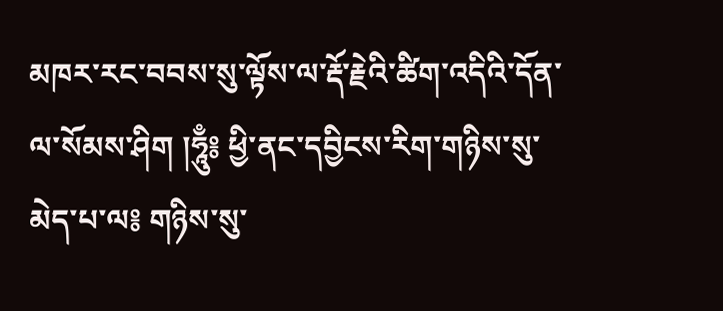མཁར་རང་བབས་སུ་ལྟོས་ལ་རྡོ་རྗེའི་ཚིག་འདིའི་དོན་ལ་སོམས་ཤིག །ཧཱུྃ༔ ཕྱི་ནང་དབྱིངས་རིག་གཉིས་སུ་མེད་པ་ལ༔ གཉིས་སུ་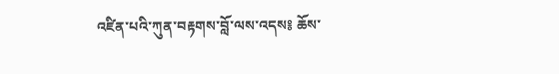འཛིན་པའི་ཀུན་བརྟགས་བློ་ལས་འདས༔ ཆོས་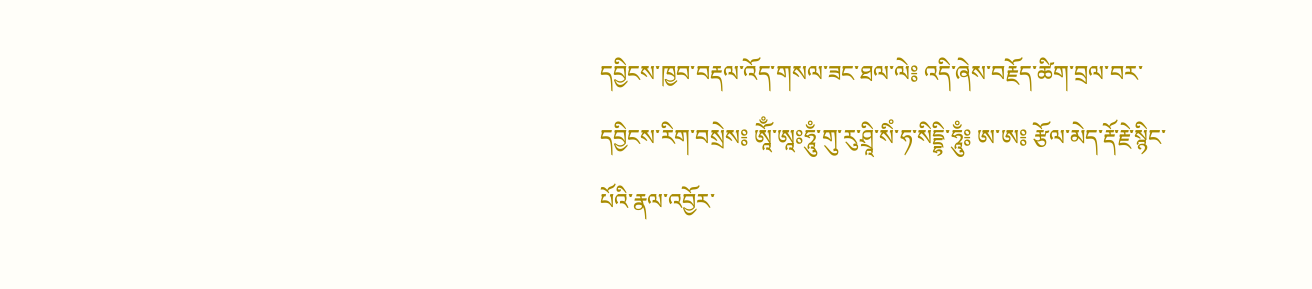དབྱིངས་ཁྱབ་བརྡལ་འོད་གསལ་ཟང་ཐལ་ལེ༔ འདི་ཞེས་བརྗོད་ཚིག་བྲལ་བར་དབྱིངས་རིག་བསྲེས༔ ཨཱོྃ་ཨཱཿཧཱུྃ་གུ་རུ་ཤྲཱི་སིཾ་ཧ་སིདྡྷི་ཧཱུྃ༔ ཨ་ཨ༔ རྩོལ་མེད་རྡོ་རྗེ་སྙིང་པོའི་རྣལ་འབྱོར་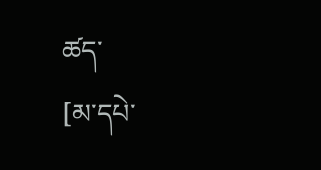ཚད་
[མ་དཔེ་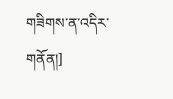གཟིགས་ན་འདིར་གནོན།]